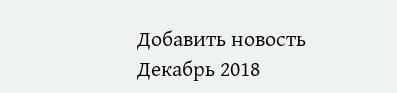Добавить новость
Декабрь 2018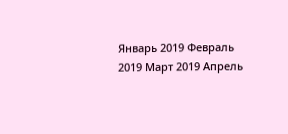Январь 2019 Февраль 2019 Март 2019 Апрель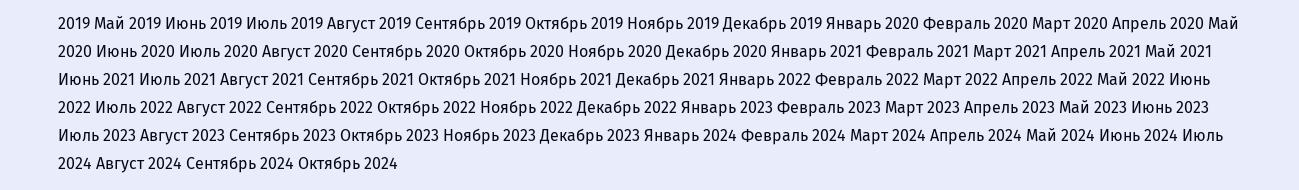2019 Май 2019 Июнь 2019 Июль 2019 Август 2019 Сентябрь 2019 Октябрь 2019 Ноябрь 2019 Декабрь 2019 Январь 2020 Февраль 2020 Март 2020 Апрель 2020 Май 2020 Июнь 2020 Июль 2020 Август 2020 Сентябрь 2020 Октябрь 2020 Ноябрь 2020 Декабрь 2020 Январь 2021 Февраль 2021 Март 2021 Апрель 2021 Май 2021 Июнь 2021 Июль 2021 Август 2021 Сентябрь 2021 Октябрь 2021 Ноябрь 2021 Декабрь 2021 Январь 2022 Февраль 2022 Март 2022 Апрель 2022 Май 2022 Июнь 2022 Июль 2022 Август 2022 Сентябрь 2022 Октябрь 2022 Ноябрь 2022 Декабрь 2022 Январь 2023 Февраль 2023 Март 2023 Апрель 2023 Май 2023 Июнь 2023 Июль 2023 Август 2023 Сентябрь 2023 Октябрь 2023 Ноябрь 2023 Декабрь 2023 Январь 2024 Февраль 2024 Март 2024 Апрель 2024 Май 2024 Июнь 2024 Июль 2024 Август 2024 Сентябрь 2024 Октябрь 2024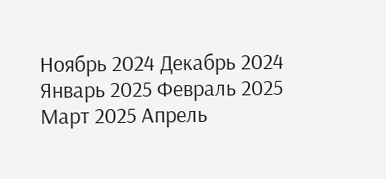Ноябрь 2024 Декабрь 2024 Январь 2025 Февраль 2025 Март 2025 Апрель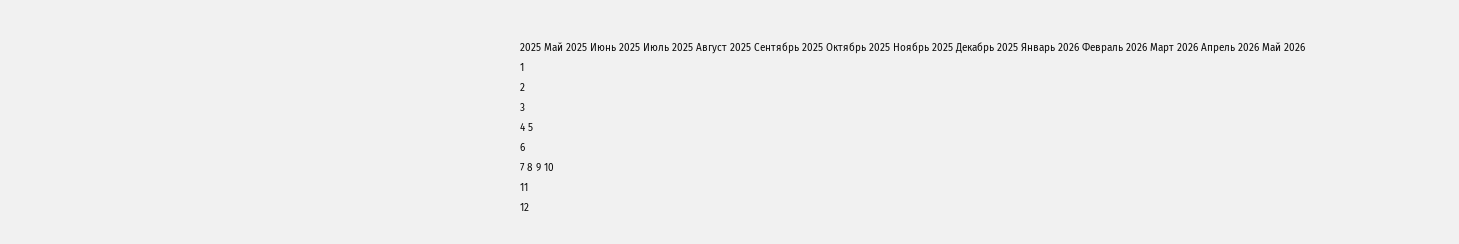2025 Май 2025 Июнь 2025 Июль 2025 Август 2025 Сентябрь 2025 Октябрь 2025 Ноябрь 2025 Декабрь 2025 Январь 2026 Февраль 2026 Март 2026 Апрель 2026 Май 2026
1
2
3
4 5
6
7 8 9 10
11
12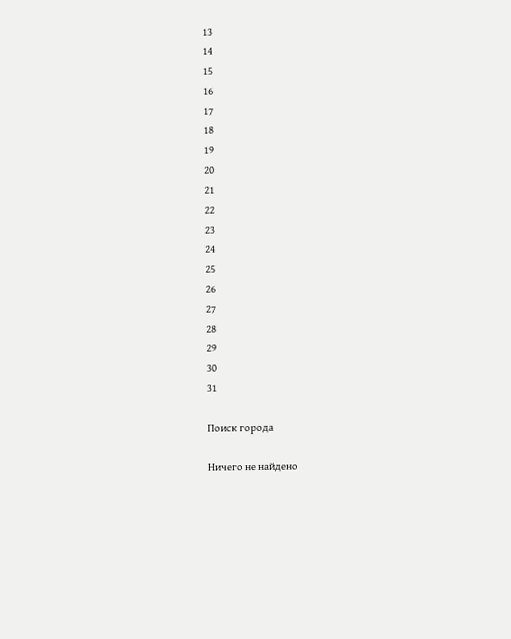13
14
15
16
17
18
19
20
21
22
23
24
25
26
27
28
29
30
31

Поиск города

Ничего не найдено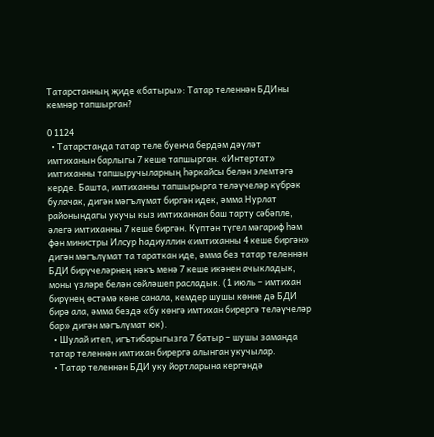Татарстанның җиде «батыры»: Татар теленнән БДИны кемнәр тапшырган?

0 1124
  • Татарстанда татар теле буенча бердәм дәүләт имтиханын барлыгы 7 кеше тапшырган. «Интертат» имтиханны тапшыручыларның һәркайсы белән элемтәгә керде. Башта, имтиханны тапшырырга теләүчеләр күбрәк булачак, дигән мәгълүмат биргән идек, әмма Нурлат районындагы укучы кыз имтиханнан баш тарту сәбәпле, әлегә имтиханны 7 кеше биргән. Күптән түгел мәгариф һәм фән министры Илсур Һадиуллин «имтиханны 4 кеше биргән» дигән мәгълүмат та тараткан иде, әмма без татар теленнән БДИ бирүчеләрнең нәкъ менә 7 кеше икәнен ачыкладык, моны үзләре белән сөйләшеп расладык. (1 июль – имтихан бирүнең өстәмә көне санала, кемдер шушы көнне дә БДИ бирә ала, әмма бездә «бу көнгә имтихан бирергә теләүчеләр бар» дигән мәгълүмат юк).
  • Шулай итеп, игътибарыгызга 7 батыр – шушы заманда татар теленнән имтихан бирергә алынган укучылар.
  • Татар теленнән БДИ уку йортларына кергәндә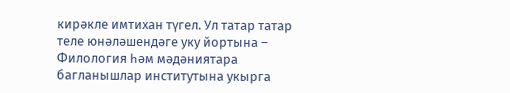кирәкле имтихан түгел. Ул татар татар теле юнәләшендәге уку йортына – Филология һәм мәдәниятара багланышлар институтына укырга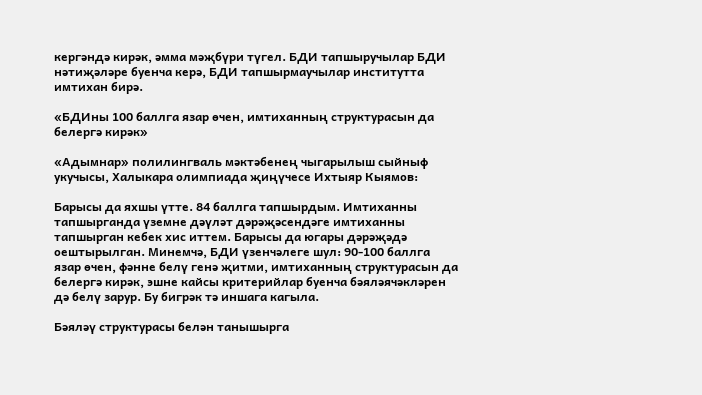кергәндә кирәк, әмма мәҗбүри түгел. БДИ тапшыручылар БДИ нәтиҗәләре буенча керә, БДИ тапшырмаучылар институтта имтихан бирә.

«БДИны 100 баллга язар өчен, имтиханның структурасын да белергә кирәк»

«Адымнар» полилингваль мәктәбенең чыгарылыш сыйныф укучысы, Халыкара олимпиада җиңүчесе Ихтыяр Кыямов:

Барысы да яхшы үтте. 84 баллга тапшырдым. Имтиханны тапшырганда үземне дәүләт дәрәҗәсендәге имтиханны тапшырган кебек хис иттем. Барысы да югары дәрәҗәдә оештырылган. Минемчә, БДИ үзенчәлеге шул: 90-100 баллга язар өчен, фәнне белү генә җитми, имтиханның структурасын да белергә кирәк, эшне кайсы критерийлар буенча бәяләячәкләрен дә белү зарур. Бу бигрәк тә иншага кагыла.

Бәяләү структурасы белән танышырга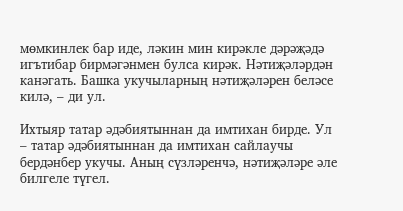мөмкинлек бар иде, ләкин мин кирәкле дәрәҗәдә игътибар бирмәгәнмен булса кирәк. Нәтиҗәләрдән канәгать. Башка укучыларның нәтиҗәләрен беләсе килә, – ди ул.

Ихтыяр татар әдәбиятыннан да имтихан бирде. Ул – татар әдәбиятыннан да имтихан сайлаучы бердәнбер укучы. Аның сүзләренчә, нәтиҗәләре әле билгеле түгел.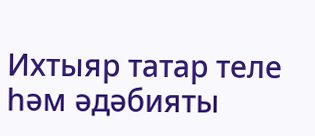Ихтыяр татар теле һәм әдәбияты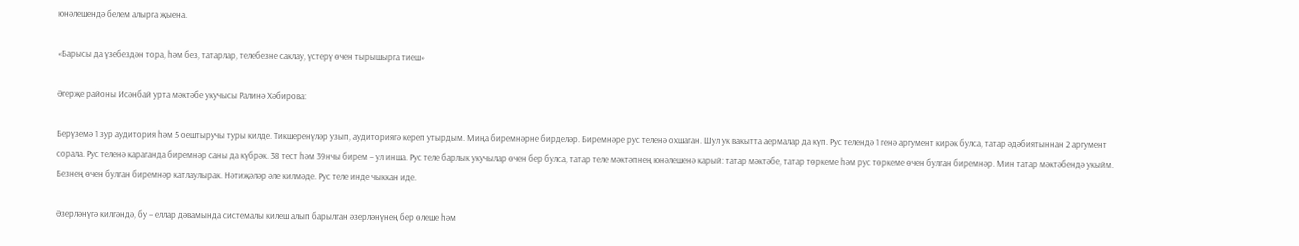юнәлешендә белем алырга җыена.

«Барысы да үзебездән тора, һәм без, татарлар, телебезне саклау, үстерү өчен тырышырга тиеш»

Әгерҗе районы Исәнбай урта мәктәбе укучысы Ралинә Хәбирова:

Берүземә 1 зур аудитория һәм 5 оештыручы туры килде. Тикшеренүләр узып, аудиториягә кереп утырдым. Миңа биремнәрне бирделәр. Биремнәре рус теленә охшаган. Шул ук вакытта аермалар да күп. Рус телендә 1 генә аргумент кирәк булса, татар әдәбиятыннан 2 аргумент сорала. Рус теленә караганда биремнәр саны да күбрәк. 38 тест һәм 39нчы бирем – ул инша. Рус теле барлык укучылар өчен бер булса, татар теле мәктәпнең юнәлешенә карый: татар мәктәбе, татар төркеме һәм рус төркеме өчен булган биремнәр. Мин татар мәктәбендә укыйм. Безнең өчен булган биремнәр катлаулырак. Нәтиҗәләр әле килмәде. Рус теле инде чыккан иде.

Әзерләнүгә килгәндә, бу – еллар дәвамында системалы килеш алып барылган әзерләнүнең бер өлеше һәм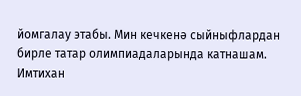йомгалау этабы. Мин кечкенә сыйныфлардан бирле татар олимпиадаларында катнашам. Имтихан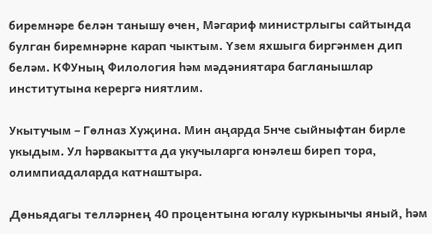биремнәре белән танышу өчен, Мәгариф министрлыгы сайтында булган биремнәрне карап чыктым. Үзем яхшыга биргәнмен дип беләм. КФУның Филология һәм мәдәниятара багланышлар институтына керергә ниятлим.

Укытучым – Гөлназ Хуҗина. Мин аңарда 5нче сыйныфтан бирле укыдым. Ул һәрвакытта да укучыларга юнәлеш биреп тора, олимпиадаларда катнаштыра.

Дөньядагы телләрнең 40 процентына югалу куркынычы яный, һәм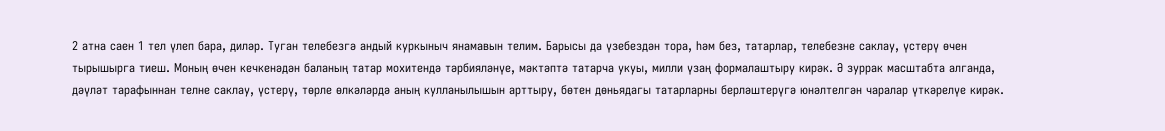2 атна саен 1 тел үлеп бара, диләр. Туган телебезгә андый куркыныч янамавын телим. Барысы да үзебездән тора, һәм без, татарлар, телебезне саклау, үстерү өчен тырышырга тиеш. Моның өчен кечкенәдән баланың татар мохитендә тәрбияләнүе, мәктәптә татарча укуы, милли үзаң формалаштыру кирәк. Ә зуррак масштабта алганда, дәүләт тарафыннан телне саклау, үстерү, төрле өлкәләрдә аның кулланылышын арттыру, бөтен дөньядагы татарларны берләштерүгә юнәлтелгән чаралар үткәрелүе кирәк.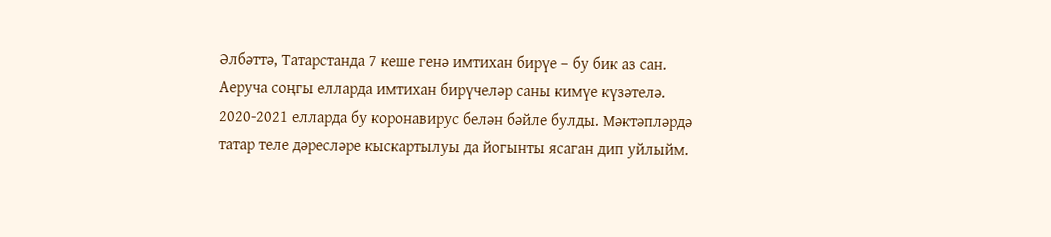Әлбәттә, Татарстанда 7 кеше генә имтихан бирүе – бу бик аз сан. Аеруча соңгы елларда имтихан бирүчеләр саны кимүе күзәтелә. 2020-2021 елларда бу коронавирус белән бәйле булды. Мәктәпләрдә татар теле дәресләре кыскартылуы да йогынты ясаган дип уйлыйм.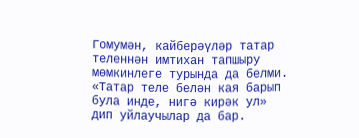Гомумән, кайберәүләр татар теленнән имтихан тапшыру мөмкинлеге турында да белми. «Татар теле белән кая барып була инде, нигә кирәк ул» дип уйлаучылар да бар.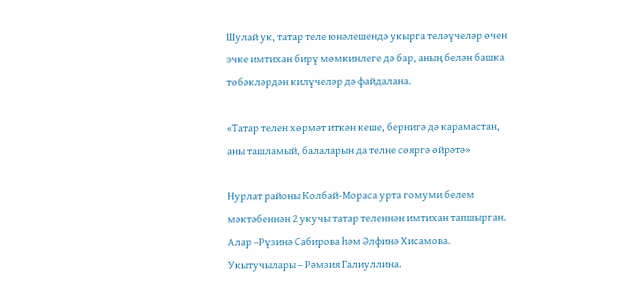Шулай ук, татар теле юнәлешендә укырга теләүчеләр өчен эчке имтихан бирү мөмкинлеге дә бар, аның белән башка төбәкләрдән килүчеләр дә файдалана.

«Татар телен хөрмәт иткән кеше, бернигә дә карамастан, аны ташламый, балаларын да телне сөяргә өйрәтә»

Нурлат районы Колбай-Мораса урта гомуми белем мәктәбеннән 2 укучы татар теленнән имтихан тапшырган. Алар –Рүзинә Сабирова һәм Әлфинә Хисамова. Укытучылары – Рәмзия Галиуллина.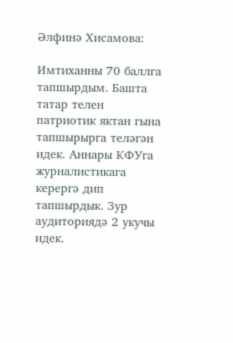Әлфинә Хисамова:

Имтиханны 70 баллга тапшырдым. Башта татар телен патриотик яктан гына тапшырырга теләгән идек. Аннары КФУга журналистикага керергә дип тапшырдык. Зур аудиториядә 2 укучы идек.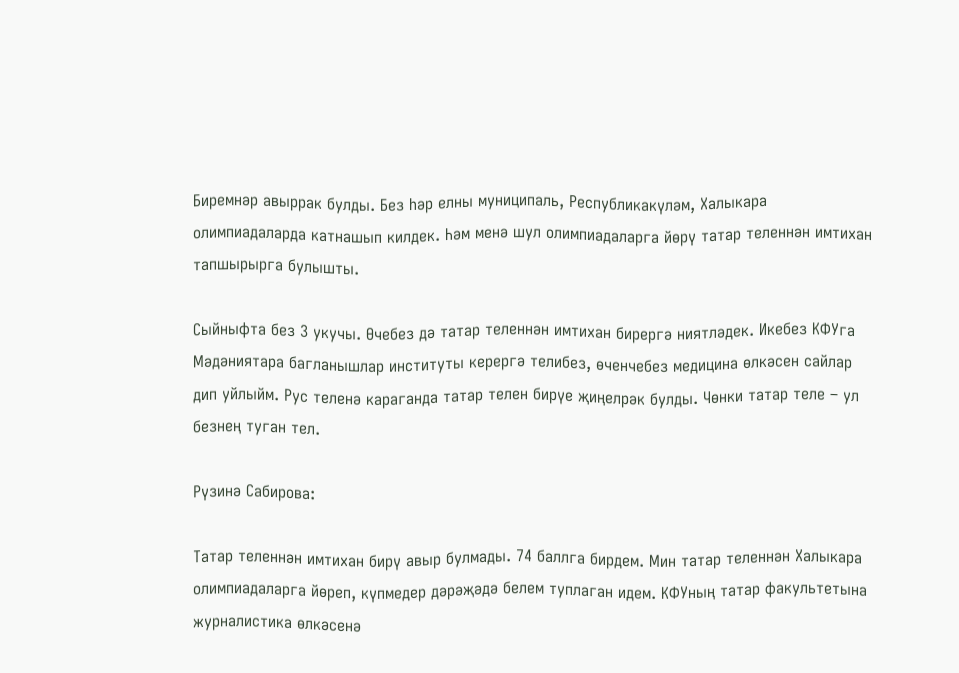Биремнәр авыррак булды. Без һәр елны муниципаль, Республикакүләм, Халыкара олимпиадаларда катнашып килдек. Һәм менә шул олимпиадаларга йөрү татар теленнән имтихан тапшырырга булышты.

Сыйныфта без 3 укучы. Өчебез дә татар теленнән имтихан бирергә ниятләдек. Икебез КФУга Мәдәниятара багланышлар институты керергә телибез, өченчебез медицина өлкәсен сайлар дип уйлыйм. Рус теленә караганда татар телен бирүе җиңелрәк булды. Чөнки татар теле – ул безнең туган тел.

Рүзинә Сабирова:

Татар теленнән имтихан бирү авыр булмады. 74 баллга бирдем. Мин татар теленнән Халыкара олимпиадаларга йөреп, күпмедер дәрәҗәдә белем туплаган идем. КФУның татар факультетына журналистика өлкәсенә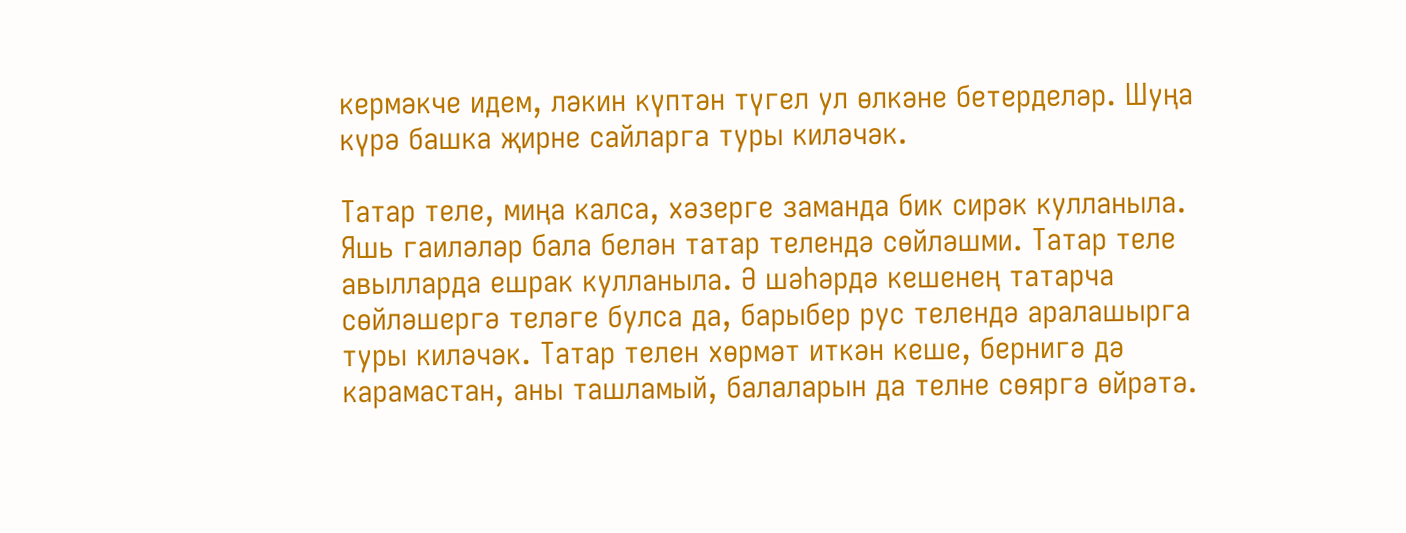кермәкче идем, ләкин күптән түгел ул өлкәне бетерделәр. Шуңа күрә башка җирне сайларга туры киләчәк.

Татар теле, миңа калса, хәзерге заманда бик сирәк кулланыла. Яшь гаиләләр бала белән татар телендә сөйләшми. Татар теле авылларда ешрак кулланыла. Ә шәһәрдә кешенең татарча сөйләшергә теләге булса да, барыбер рус телендә аралашырга туры киләчәк. Татар телен хөрмәт иткән кеше, бернигә дә карамастан, аны ташламый, балаларын да телне сөяргә өйрәтә.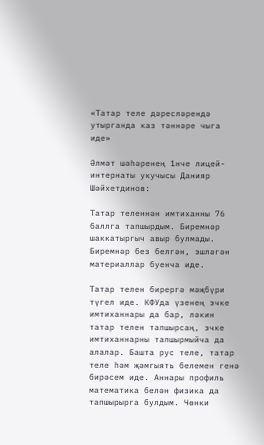«Татар теле дәресләрендә утырганда каз тәннәре чыга иде»

Әлмәт шәһәренең 1нче лицей-интернаты укучысы Данияр Шәйхетдинов:

Татар теленнән имтиханны 76 баллга тапшырдым. Биремнәр шаккатыргыч авыр булмады. Биремнәр без белгән, эшләгән материаллар буенча иде.

Татар телен бирергә мәҗбүри түгел иде. КФУда үзенең эчке имтиханнары да бар, ләкин татар телен тапшырсаң, эчке имтиханнарны тапшырмыйча да алалар. Башта рус теле, татар теле һәм җәмгыять белемен генә бирәсем иде. Аннары профиль математика белән физика да тапшырырга булдым. Чөнки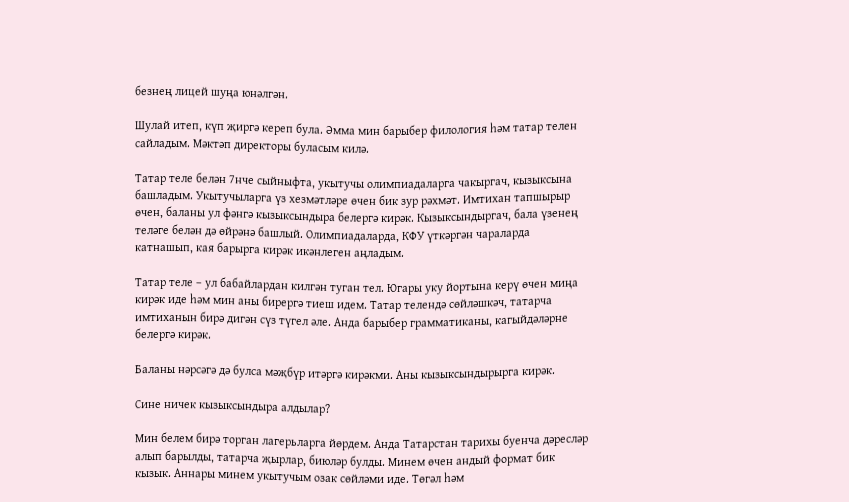безнең лицей шуңа юнәлгән.

Шулай итеп, күп җиргә кереп була. Әмма мин барыбер филология һәм татар телен сайладым. Мәктәп директоры буласым килә.

Татар теле белән 7нче сыйныфта, укытучы олимпиадаларга чакыргач, кызыксына башладым. Укытучыларга үз хезмәтләре өчен бик зур рәхмәт. Имтихан тапшырыр өчен, баланы ул фәнгә кызыксындыра белергә кирәк. Кызыксындыргач, бала үзенең теләге белән дә өйрәнә башлый. Олимпиадаларда, КФУ үткәргән чараларда катнашып, кая барырга кирәк икәнлеген аңладым.

Татар теле – ул бабайлардан килгән туган тел. Югары уку йортына керү өчен миңа кирәк иде һәм мин аны бирергә тиеш идем. Татар телендә сөйләшкәч, татарча имтиханын бирә дигән сүз түгел әле. Анда барыбер грамматиканы, кагыйдәләрне белергә кирәк.

Баланы нәрсәгә дә булса мәҗбүр итәргә кирәкми. Аны кызыксындырырга кирәк.

Сине ничек кызыксындыра алдылар?

Мин белем бирә торган лагерьларга йөрдем. Анда Татарстан тарихы буенча дәресләр алып барылды, татарча җырлар, биюләр булды. Минем өчен андый формат бик кызык. Аннары минем укытучым озак сөйләми иде. Төгәл һәм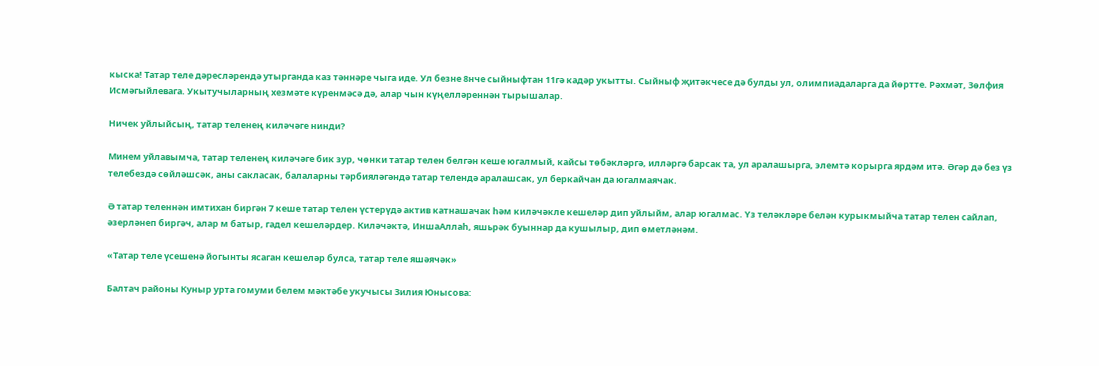кыска! Татар теле дәресләрендә утырганда каз тәннәре чыга иде. Ул безне 8нче сыйныфтан 11гә кадәр укытты. Сыйныф җитәкчесе дә булды ул, олимпиадаларга да йөртте. Рәхмәт, Зөлфия Исмәгыйлевага. Укытучыларның хезмәте күренмәсә дә, алар чын күңелләреннән тырышалар.

Ничек уйлыйсың, татар теленең киләчәге нинди?

Минем уйлавымча, татар теленең киләчәге бик зур, чөнки татар телен белгән кеше югалмый, кайсы төбәкләргә, илләргә барсак та, ул аралашырга, элемтә корырга ярдәм итә. Әгәр дә без үз телебездә сөйләшсәк, аны сакласак, балаларны тәрбияләгәндә татар телендә аралашсак, ул беркайчан да югалмаячак.

Ә татар теленнән имтихан биргән 7 кеше татар телен үстерүдә актив катнашачак һәм киләчәкле кешеләр дип уйлыйм, алар югалмас. Үз теләкләре белән курыкмыйча татар телен сайлап, әзерләнеп биргәч, алар м батыр, гадел кешеләрдер. Киләчәктә, ИншаАллаһ, яшьрәк буыннар да кушылыр, дип өметләнәм.

«Татар теле үсешенә йогынты ясаган кешеләр булса, татар теле яшәячәк»

Балтач районы Куныр урта гомуми белем мәктәбе укучысы Зилия Юнысова: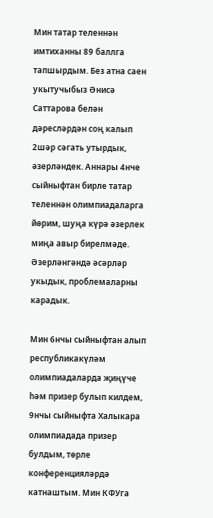Мин татар теленнән имтиханны 89 баллга тапшырдым. Без атна саен укытучыбыз Әнисә Саттарова белән дәресләрдән соң калып 2шәр сәгать утырдык, әзерләндек. Аннары 4нче сыйныфтан бирле татар теленнән олимпиадаларга йөрим, шуңа күрә әзерлек миңа авыр бирелмәде. Әзерләнгәндә әсәрләр укыдык, проблемаларны карадык.

Мин 6нчы сыйныфтан алып республикакүләм олимпиадаларда җиңүче һәм призер булып килдем, 9нчы сыйныфта Халыкара олимпиадада призер булдым, төрле конференцияләрдә катнаштым. Мин КФУга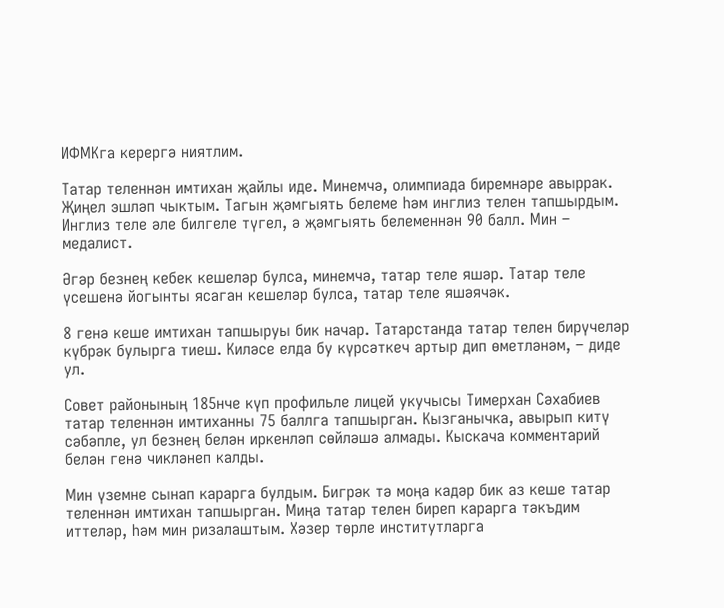ИФМКга керергә ниятлим.

Татар теленнән имтихан җайлы иде. Минемчә, олимпиада биремнәре авыррак. Җиңел эшләп чыктым. Тагын җәмгыять белеме һәм инглиз телен тапшырдым. Инглиз теле әле билгеле түгел, ә җәмгыять белеменнән 90 балл. Мин –  медалист.

Әгәр безнең кебек кешеләр булса, минемчә, татар теле яшәр. Татар теле үсешенә йогынты ясаган кешеләр булса, татар теле яшәячәк.

8 генә кеше имтихан тапшыруы бик начар. Татарстанда татар телен бирүчеләр күбрәк булырга тиеш. Киләсе елда бу күрсәткеч артыр дип өметләнәм, – диде ул.

Совет районының 185нче күп профильле лицей укучысы Тимерхан Сәхабиев татар теленнән имтиханны 75 баллга тапшырган. Кызганычка, авырып китү сәбәпле, ул безнең белән иркенләп сөйләшә алмады. Кыскача комментарий белән генә чикләнеп калды.

Мин үземне сынап карарга булдым. Бигрәк тә моңа кадәр бик аз кеше татар теленнән имтихан тапшырган. Миңа татар телен биреп карарга тәкъдим иттеләр, һәм мин ризалаштым. Хәзер төрле институтларга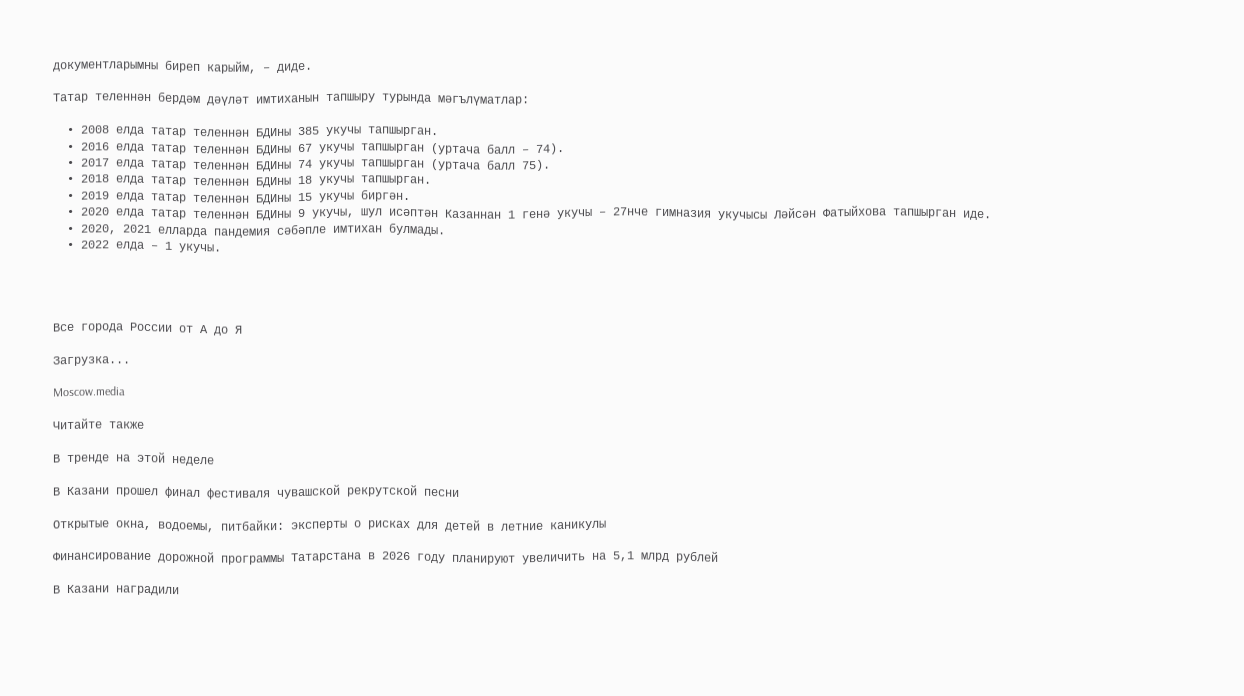документларымны биреп карыйм, – диде.

Татар теленнән бердәм дәүләт имтиханын тапшыру турында мәгълүматлар:

  • 2008 елда татар теленнән БДИны 385 укучы тапшырган.
  • 2016 елда татар теленнән БДИны 67 укучы тапшырган (уртача балл – 74).
  • 2017 елда татар теленнән БДИны 74 укучы тапшырган (уртача балл 75).
  • 2018 елда татар теленнән БДИны 18 укучы тапшырган.
  • 2019 елда татар теленнән БДИны 15 укучы биргән.
  • 2020 елда татар теленнән БДИны 9 укучы, шул исәптән Казаннан 1 генә укучы – 27нче гимназия укучысы Ләйсән Фатыйхова тапшырган иде.
  • 2020, 2021 елларда пандемия сәбәпле имтихан булмады.
  • 2022 елда – 1 укучы.




Все города России от А до Я

Загрузка...

Moscow.media

Читайте также

В тренде на этой неделе

В Казани прошел финал фестиваля чувашской рекрутской песни

Открытые окна, водоемы, питбайки: эксперты о рисках для детей в летние каникулы

Финансирование дорожной программы Татарстана в 2026 году планируют увеличить на 5,1 млрд рублей

В Казани наградили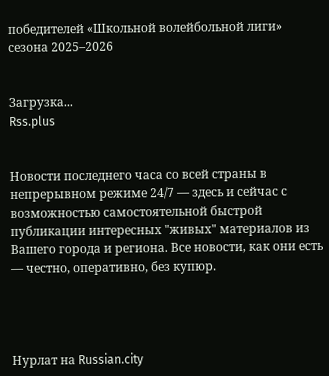победителей «Школьной волейбольной лиги» сезона 2025–2026


Загрузка...
Rss.plus


Новости последнего часа со всей страны в непрерывном режиме 24/7 — здесь и сейчас с возможностью самостоятельной быстрой публикации интересных "живых" материалов из Вашего города и региона. Все новости, как они есть — честно, оперативно, без купюр.




Нурлат на Russian.city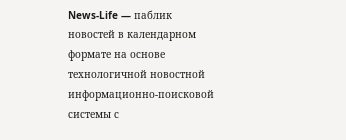News-Life — паблик новостей в календарном формате на основе технологичной новостной информационно-поисковой системы с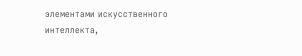элементами искусственного интеллекта,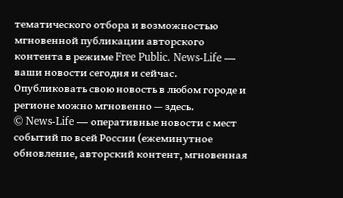тематического отбора и возможностью мгновенной публикации авторского контента в режиме Free Public. News-Life — ваши новости сегодня и сейчас. Опубликовать свою новость в любом городе и регионе можно мгновенно — здесь.
© News-Life — оперативные новости с мест событий по всей России (ежеминутное обновление, авторский контент, мгновенная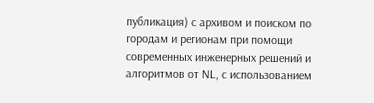публикация) с архивом и поиском по городам и регионам при помощи современных инженерных решений и алгоритмов от NL, с использованием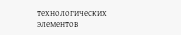технологических элементов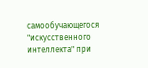самообучающегося "искусственного интеллекта" при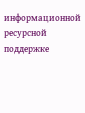информационной ресурсной поддержке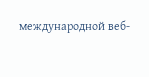международной веб-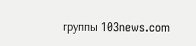группы 103news.com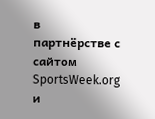в партнёрстве с сайтом SportsWeek.org и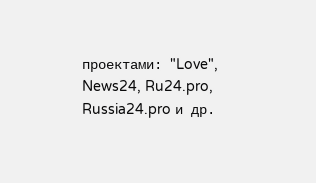проектами: "Love", News24, Ru24.pro, Russia24.pro и др.